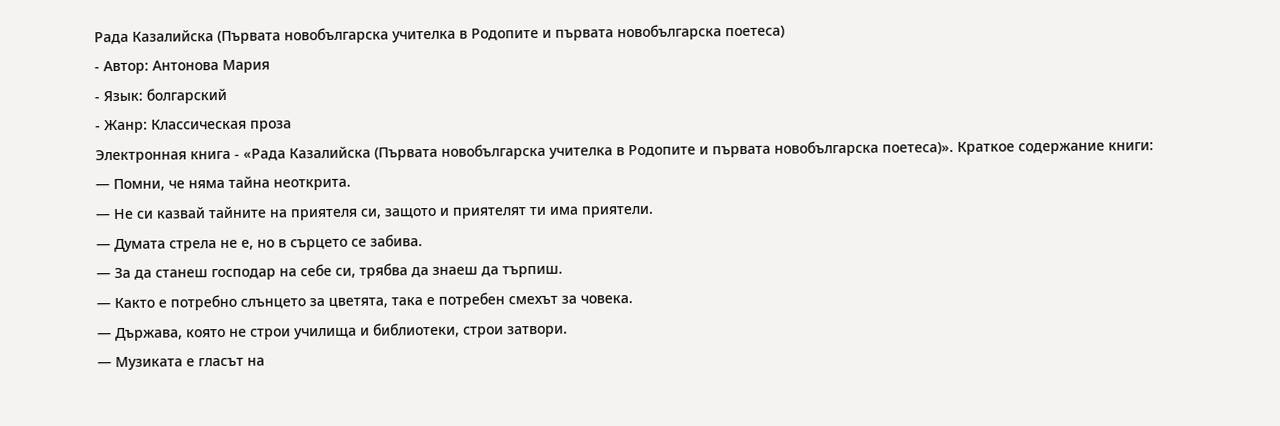Рада Казалийска (Първата новобългарска учителка в Родопите и първата новобългарска поетеса)
- Автор: Антонова Мария
- Язык: болгарский
- Жанр: Классическая проза
Электронная книга - «Рада Казалийска (Първата новобългарска учителка в Родопите и първата новобългарска поетеса)». Краткое содержание книги:
— Помни, че няма тайна неоткрита.
— Не си казвай тайните на приятеля си, защото и приятелят ти има приятели.
— Думата стрела не е, но в сърцето се забива.
— За да станеш господар на себе си, трябва да знаеш да търпиш.
— Както е потребно слънцето за цветята, така е потребен смехът за човека.
— Държава, която не строи училища и библиотеки, строи затвори.
— Музиката е гласът на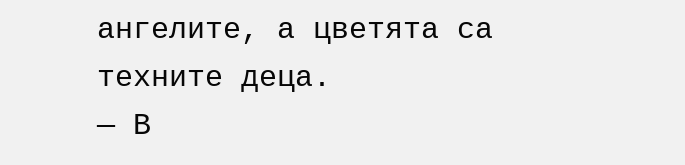ангелите, а цветята са техните деца.
— В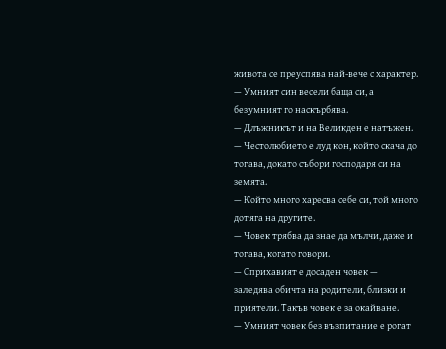живота се преуспява най-вече с характер.
— Умният син весели баща си, а безумният го наскърбява.
— Длъжникът и на Великден е натъжен.
— Честолюбието е луд кон, който скача до тогава, докато събори господаря си на земята.
— Който много харесва себе си, той много дотяга на другите.
— Човек трябва да знае да мълчи, даже и тогава, когато говори.
— Сприхавият е досаден човек — заледява обичта на родители, близки и приятели. Такъв човек е за окайване.
— Умният човек без възпитание е рогат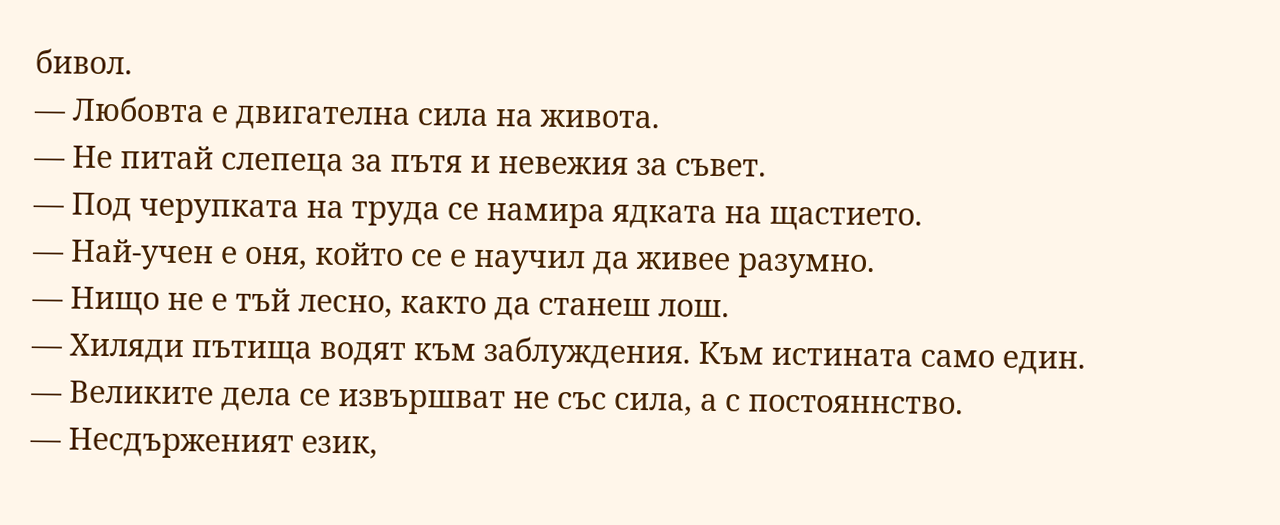бивол.
— Любовта е двигателна сила на живота.
— Не питай слепеца за пътя и невежия за съвет.
— Под черупката на труда се намира ядката на щастието.
— Най-учен е оня, който се е научил да живее разумно.
— Нищо не е тъй лесно, както да станеш лош.
— Хиляди пътища водят към заблуждения. Към истината само един.
— Великите дела се извършват не със сила, а с постояннство.
— Несдърженият език,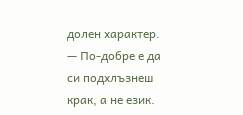долен характер.
— По-добре е да си подхлъзнеш крак, а не език.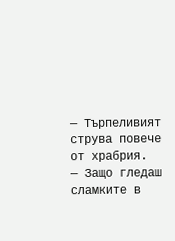— Търпеливият струва повече от храбрия.
— Защо гледаш сламките в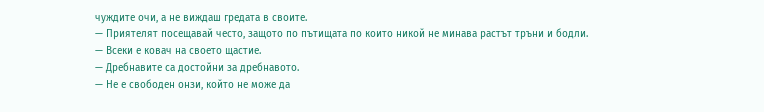чуждите очи, а не виждаш гредата в своите.
— Приятелят посещавай често, защото по пътищата по които никой не минава растът тръни и бодли.
— Всеки е ковач на своето щастие.
— Дребнавите са достойни за дребнавото.
— Не е свободен онзи, който не може да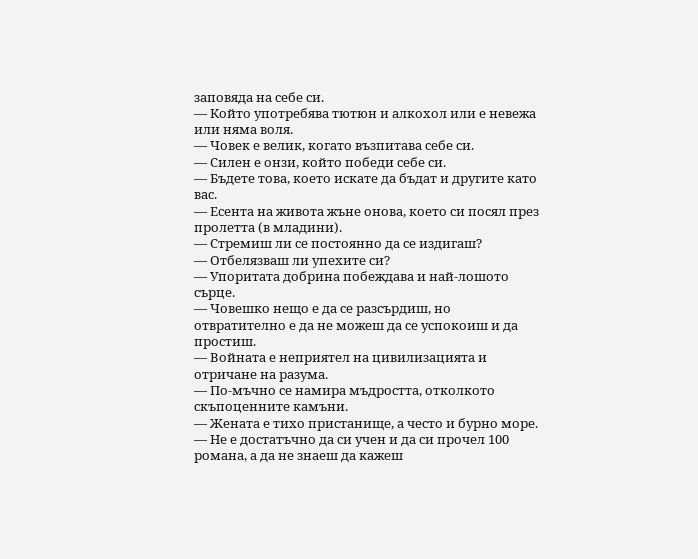заповяда на себе си.
— Който употребява тютюн и алкохол или е невежа или няма воля.
— Човек е велик, когато възпитава себе си.
— Силен е онзи, който победи себе си.
— Бъдете това, което искате да бъдат и другите като вас.
— Есента на живота жъне онова, което си посял през пролетта (в младини).
— Стремиш ли се постоянно да се издигаш?
— Отбелязваш ли упехите си?
— Упоритата добрина побеждава и най-лошото сърце.
— Човешко нещо е да се разсърдиш, но отвратително е да не можеш да се успокоиш и да простиш.
— Войната е неприятел на цивилизацията и отричане на разума.
— По-мъчно се намира мъдростта, отколкото скъпоценните камъни.
— Жената е тихо пристанище, а често и бурно море.
— Не е достатъчно да си учен и да си прочел 100 романа, а да не знаеш да кажеш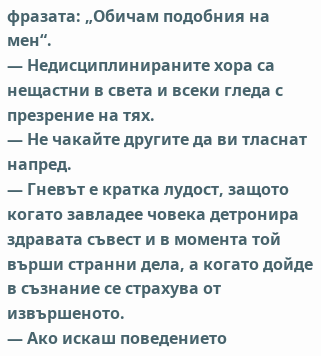фразата: „Обичам подобния на мен“.
— Недисциплинираните хора са нещастни в света и всеки гледа с презрение на тях.
— Не чакайте другите да ви тласнат напред.
— Гневът е кратка лудост, защото когато завладее човека детронира здравата съвест и в момента той върши странни дела, а когато дойде в съзнание се страхува от извършеното.
— Ако искаш поведението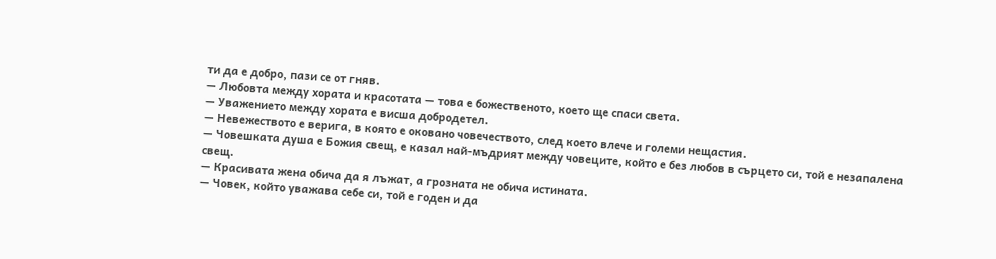ти да е добро, пази се от гняв.
— Любовта между хората и красотата — това е божественото, което ще спаси света.
— Уважението между хората е висша добродетел.
— Невежеството е верига, в която е оковано човечеството, след което влече и големи нещастия.
— Човешката душа е Божия свещ, е казал най-мъдрият между човеците, който е без любов в сърцето си, той е незапалена свещ.
— Красивата жена обича да я лъжат, а грозната не обича истината.
— Човек, който уважава себе си, той е годен и да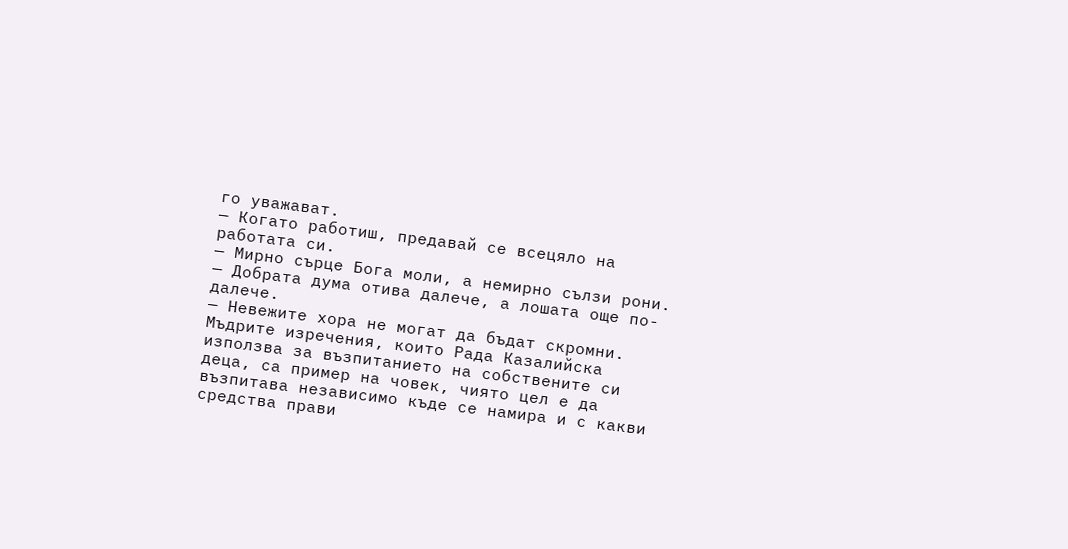го уважават.
— Когато работиш, предавай се всецяло на работата си.
— Мирно сърце Бога моли, а немирно сълзи рони.
— Добрата дума отива далече, а лошата още по-далече.
— Невежите хора не могат да бъдат скромни.
Мъдрите изречения, които Рада Казалийска използва за възпитанието на собствените си деца, са пример на човек, чиято цел е да възпитава независимо къде се намира и с какви средства прави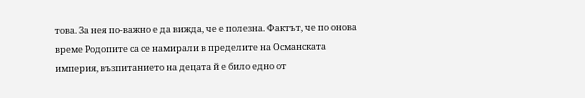това. За нея по-важно е да вижда, че е полезна. Фактът, че по онова време Родопите са се намирали в пределите на Османската империя, възпитанието на децата й е било едно от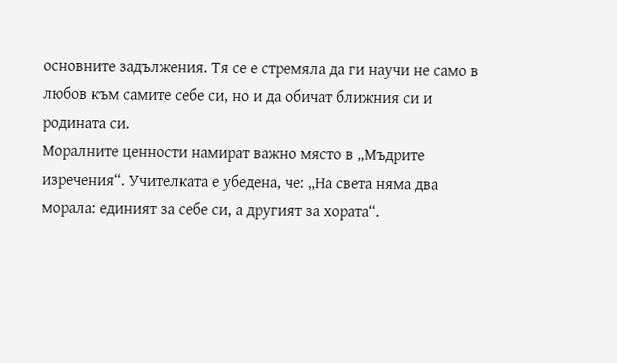основните задължения. Тя се е стремяла да ги научи не само в любов към самите себе си, но и да обичат ближния си и родината си.
Моралните ценности намират важно място в „Мъдрите изречения“. Учителката е убедена, че: „На света няма два морала: единият за себе си, а другият за хората“.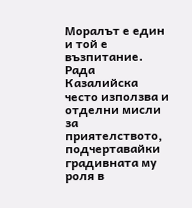Моралът е един и той е възпитание.
Рада Казалийска често използва и отделни мисли за приятелството, подчертавайки градивната му роля в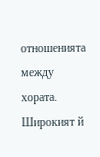отношенията между хората. Широкият й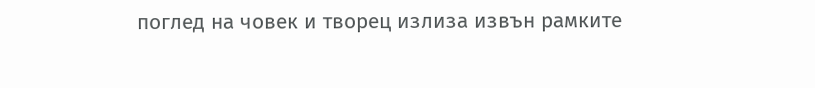поглед на човек и творец излиза извън рамките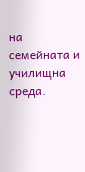на семейната и училищна среда.